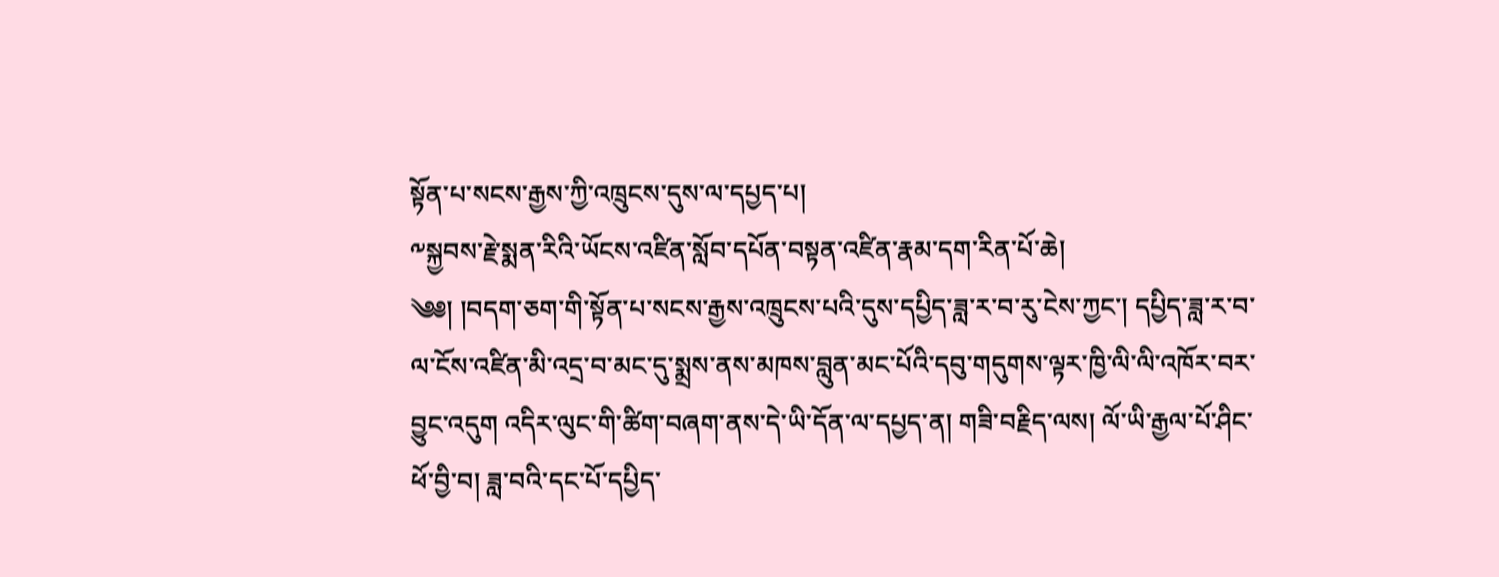སྟོན་པ་སངས་རྒྱས་ཀྱི་འཁྲུངས་དུས་ལ་དཔྱད་པ།
༸སྐྱབས་རྗེ་སྨན་རིའི་ཡོངས་འཛིན་སློབ་དཔོན་བསྟན་འཛིན་རྣམ་དག་རིན་པོ་ཆེ།
༄༅། །བདག་ཅག་གི་སྟོན་པ་སངས་རྒྱས་འཁྲུངས་པའི་དུས་དཔྱིད་ཟླ་ར་བ་རུ་ངེས་ཀྱང་། དཔྱིད་ཟླ་ར་བ་ལ་ངོས་འཛིན་མི་འདྲ་བ་མང་དུ་སྨྲས་ནས་མཁས་བླུན་མང་པོའི་དབུ་གདུགས་ལྟར་ཁྱི་ལི་ལི་འཁོར་བར་བྱུང་འདུག འདིར་ལུང་གི་ཚིག་བཞག་ནས་དེ་ཡི་དོན་ལ་དཔྱད་ན། གཟི་བརྗིད་ལས། ལོ་ཡི་རྒྱལ་པོ་ཤིང་ཕོ་བྱི་བ། ཟླ་བའི་དང་པོ་དཔྱིད་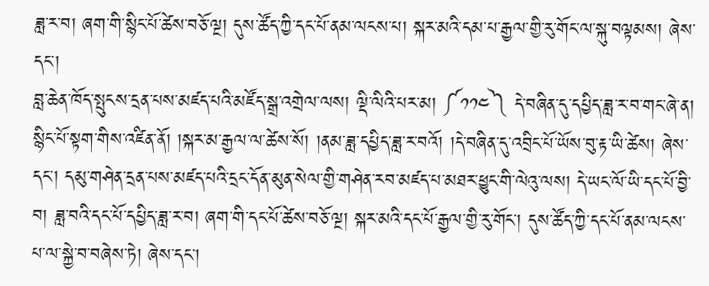ཟླ་ར་བ། ཞག་གི་སྙིང་པོ་ཚེས་བཅོ་ལྔ། དུས་ཚོད་ཀྱི་དང་པོ་ནམ་ལངས་པ། སྐར་མའི་དམ་པ་རྒྱལ་གྱི་རུ་གོང་ལ་སྐུ་བལྟམས། ཞེས་དང་།
བླ་ཆེན་ཁོད་སྤུངས་དྲན་པས་མཛད་པའི་མཛོད་སྒྲ་འགྲེལ་ལས། ལྡི་ལིའི་པར་མ། ༼༡༡༤༽ དེ་བཞིན་དུ་དཔྱིད་ཟླ་ར་བ་གང་ཞེ་ན། སྙིང་པོ་སྟག་གིས་འཛིན་ནོ། །སྐར་མ་རྒྱལ་ལ་ཚེས་སོ། །ནམ་ཟླ་དཔྱིད་ཟླ་ར་བའོ། །དེ་བཞིན་དུ་འབྲིང་པོ་ཡོས་བུ་རྟ་ཡི་ཚེས། ཞེས་དང་། དམུ་གཤེན་དྲན་པས་མཛད་པའི་དྲང་དོན་མུན་སེལ་གྱི་གཤེན་རབ་མཛད་པ་མཐར་ཕྱུང་གི་ལེའུ་ལས། དེ་ཡང་ལོ་ཡི་དང་པོ་བྱི་བ། ཟླ་བའི་དང་པོ་དཔྱིད་ཟླ་ར་བ། ཞག་གི་དང་པོ་ཚེས་བཅོ་ལྔ། སྐར་མའི་དང་པོ་རྒྱལ་གྱི་རུ་གོང་། དུས་ཚོད་ཀྱི་དང་པོ་ནམ་ལངས་པ་ལ་སྐྱེ་བ་བཞེས་ཏེ། ཞེས་དང་།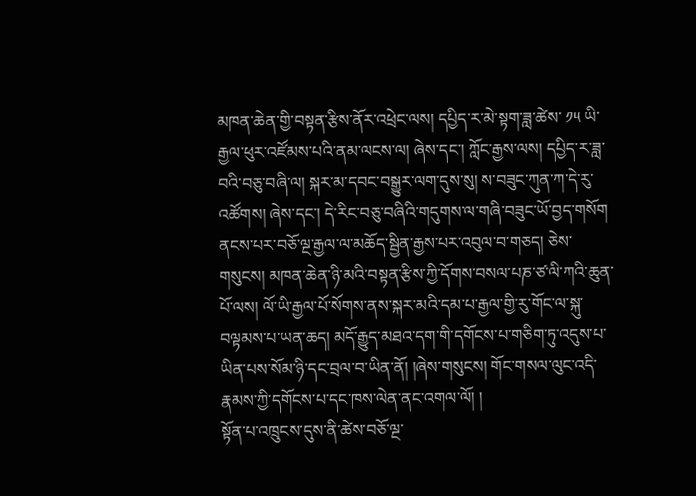མཁན་ཆེན་གྱི་བསྟན་རྩིས་ནོར་འཕྲེང་ལས། དཔྱིད་ར་མེ་སྟག་ཟླ་ཚེས་ ༡༥ ཡི་རྒྱལ་ཕུར་འཛོམས་པའི་ནམ་ལངས་ལ། ཞེས་དང་། ཀློང་རྒྱས་ལས། དཔྱིད་ར་ཟླ་བའི་བཅུ་བཞི་ལ། སྐར་མ་དབང་བསྒྱུར་ལག་དུས་སུ། ས་བཟུང་ཀུན་ཀ་དེ་རུ་འཚོགས། ཞེས་དང་། དེ་རིང་བཅུ་བཞིའི་གདུགས་ལ་གཞི་བཟུང་ཡོ་བྱད་གསོག ནངས་པར་བཅོ་ལྔ་རྒྱལ་ལ་མཆོད་སྦྱིན་རྒྱས་པར་འབུལ་བ་གཅད། ཅེས་གསུངས། མཁན་ཆེན་ཉི་མའི་བསྟན་རྩིས་ཀྱི་དོགས་བསལ་པཎ་ཙ་ལི་ཀའི་ཆུན་པོ་ལས། ལོ་ཡི་རྒྱལ་པོ་སོགས་ནས་སྐར་མའི་དམ་པ་རྒྱལ་གྱི་རུ་གོང་ལ་སྐུ་བལྟམས་པ་ཡན་ཆད། མདོ་རྒྱུད་མཐའ་དག་གི་དགོངས་པ་གཅིག་ཏུ་འདུས་པ་ཡིན་པས་སོམ་ཉི་དང་བྲལ་བ་ཡིན་ནོ། །ཞེས་གསུངས། གོང་གསལ་ལུང་འདི་རྣམས་ཀྱི་དགོངས་པ་དང་ཁས་ལེན་ནང་འགལ་ལོ། །
སྟོན་པ་འཁྲུངས་དུས་ནི་ཚེས་བཅོ་ལྔ་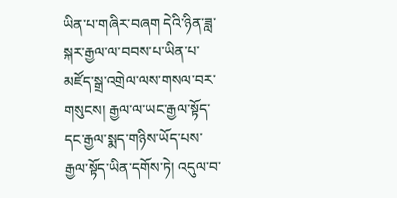ཡིན་པ་གཞིར་བཞག དེའི་ཉིན་ཟླ་སྐར་རྒྱལ་ལ་བབས་པ་ཡིན་པ་མཛོད་སྒྲ་འགྲེལ་ལས་གསལ་བར་གསུངས། རྒྱལ་ལ་ཡང་རྒྱལ་སྟོད་དང་རྒྱལ་སྨད་གཉིས་ཡོད་པས་རྒྱལ་སྟོད་ཡིན་དགོས་ཏེ། འདུལ་བ་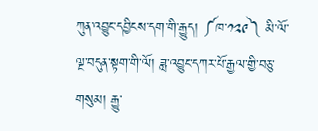ཀུན་འབྱུང་དབྱིངས་དག་གི་རྒྱུད། ༼ཁ་༡༢༩༽ མི་ལོ་ལྔ་བདུན་སྟག་གི་ལོ། ཟླ་འབྱུང་དཀར་པོ་རྒྱལ་གྱི་བཅུ་གསུམ། རྒྱུ་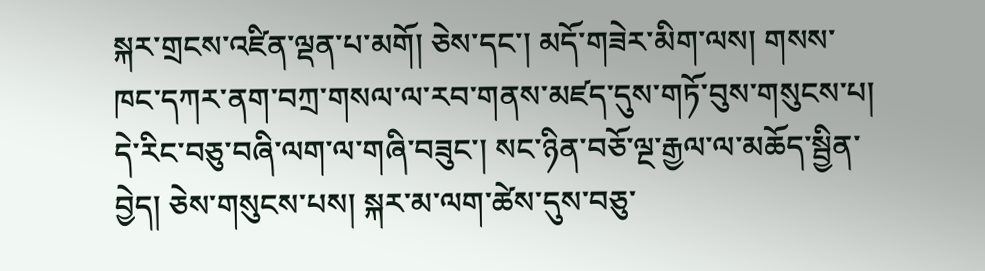སྐར་གྲངས་འཛིན་ལྡན་པ་མགོ། ཅེས་དང་། མདོ་གཟེར་མིག་ལས། གསས་ཁང་དཀར་ནག་བཀྲ་གསལ་ལ་རབ་གནས་མཛད་དུས་གཏོ་བུས་གསུངས་པ། དེ་རིང་བཅུ་བཞི་ལག་ལ་གཞི་བཟུང་། སང་ཉིན་བཅོ་ལྔ་རྒྱལ་ལ་མཆོད་སྦྱིན་བྱེད། ཅེས་གསུངས་པས། སྐར་མ་ལག་ཚེས་དུས་བཅུ་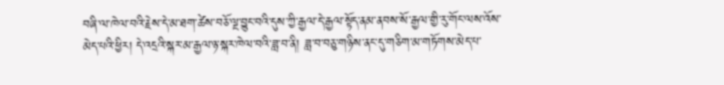བཞི་ལ་ཁེལ་བའི་རྗེས་དེ་མ་ཐག་ཚེས་བཅོ་ལྔ་བྱུང་བའི་དུས་ཀྱི་རྒྱལ་དེ་རྒྱལ་སྟོད་ནམ་ནབས་སོ་རྒྱལ་གྱི་རུ་གོང་ལས་འོས་མེད་པའི་ཕྱིར། དེ་འདྲའི་སྐར་མ་རྒྱལ་ཉ་སྐར་ཁེལ་བའི་ཟླ་བ་ནི། ཟླ་བ་བཅུ་གཉིས་ནང་དུ་གཅིག་མ་གཏོགས་མེད་པ་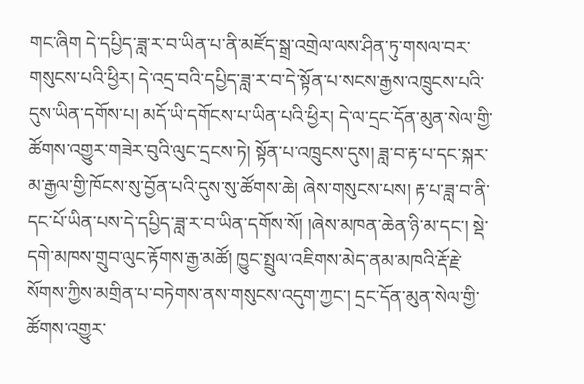གང་ཞིག དེ་དཔྱིད་ཟླ་ར་བ་ཡིན་པ་ནི་མཛོད་སྒྲ་འགྲེལ་ལས་ཤིན་ཏུ་གསལ་བར་གསུངས་པའི་ཕྱིར། དེ་འདྲ་བའི་དཔྱིད་ཟླ་ར་བ་དེ་སྟོན་པ་སངས་རྒྱས་འཁྲུངས་པའི་དུས་ཡིན་དགོས་པ། མདོ་ཡི་དགོངས་པ་ཡིན་པའི་ཕྱིར། དེ་ལ་དྲང་དོན་མུན་སེལ་གྱི་ཚོགས་འགྱུར་གཟེར་བུའི་ལུང་དྲངས་ཏེ། སྟོན་པ་འཁྲུངས་དུས། ཟླ་བ་རྟ་པ་དང་སྐར་མ་རྒྱལ་གྱི་ཁོངས་སུ་བྱོན་པའི་དུས་སུ་ཚོགས་ཆེ། ཞེས་གསུངས་པས། རྟ་པ་ཟླ་བ་ནི་དང་པོ་ཡིན་པས་དེ་དཔྱིད་ཟླ་ར་བ་ཡིན་དགོས་སོ། །ཞེས་མཁན་ཆེན་ཉི་མ་དང་། སྡེ་དགེ་མཁས་གྲུབ་ལུང་རྟོགས་རྒྱ་མཚོ། ཁྱུང་སྤྲུལ་འཇིགས་མེད་ནམ་མཁའི་རྡོ་རྗེ་སོགས་ཀྱིས་མགྲིན་པ་བཏེགས་ནས་གསུངས་འདུག་ཀྱང་། དྲང་དོན་མུན་སེལ་གྱི་ཚོགས་འགྱུར་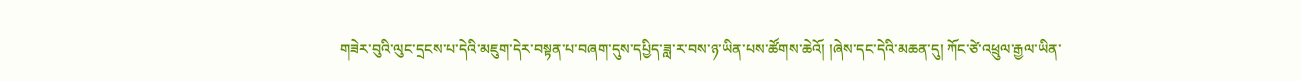གཟེར་བུའི་ལུང་དྲངས་པ་དེའི་མཇུག་དེར་བསྟན་པ་བཞག་དུས་དཔྱིད་ཟླ་ར་བས་ཉ་ཡིན་པས་ཚོགས་ཆེའོ། །ཞེས་དང་དེའི་མཆན་དུ། ཀོང་ཙེ་འཕྲུལ་རྒྱལ་ཡིན་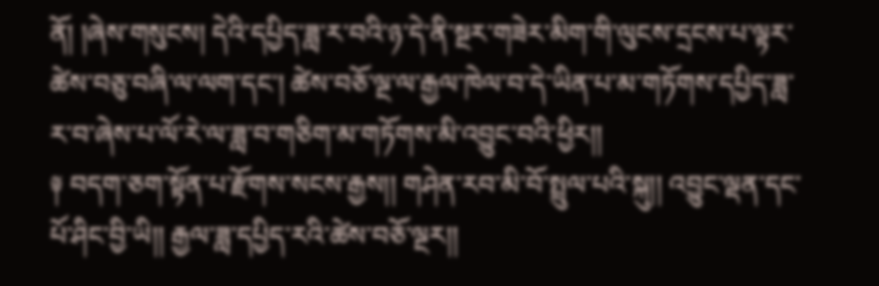ནོ། །ཞེས་གསུངས། དེའི་དཔྱིད་ཟླ་ར་བའི་ཉ་དེ་ནི་སྔར་གཟེར་མིག་གི་ལུངས་དྲངས་པ་ལྟར་ཚེས་བཅུ་བཞི་ལ་ལག་དང་། ཚེས་བཅོ་ལྔ་ལ་རྒྱལ་ཁེལ་བ་དེ་ཡིན་པ་མ་གཏོགས་དཔྱིད་ཟླ་ར་བ་ཞེས་པ་ལོ་རེ་ལ་ཟླ་བ་གཅིག་མ་གཏོགས་མི་འབྱུང་བའི་ཕྱིར།།
༈ བདག་ཅག་སྟོན་པ་རྫོགས་སངས་རྒྱས།། གཤེན་རབ་མི་བོ་སྤྲུལ་པའི་སྐུ།། འབྱུང་ལྡན་དང་པོ་ཤིང་བྱི་ཡི།། རྒྱལ་ཟླ་དཔྱིད་རའི་ཚེས་བཅོ་ལྔར།།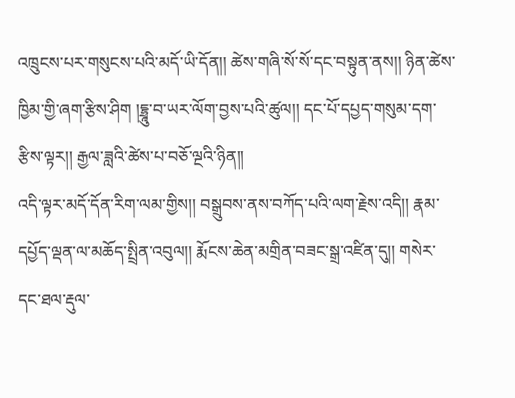འཁྲུངས་པར་གསུངས་པའི་མདོ་ཡི་དོན།། ཚེས་གཞི་སོ་སོ་དང་བསྟུན་ནས།། ཉིན་ཚེས་ཁྱིམ་གྱི་ཞག་རྩིས་ཤིག །དྷྲཱུ་བ་ཡར་ལོག་བྱས་པའི་ཚུལ།། དང་པོ་དཔྱད་གསུམ་དག་རྩིས་ལྟར།། རྒྱལ་ཟླའི་ཚེས་པ་བཅོ་ལྔའི་ཉིན།།
འདི་ལྟར་མདོ་དོན་རིག་ལམ་གྱིས།། བསྒྲུབས་ནས་བཀོད་པའི་ལག་རྗེས་འདི།། རྣམ་དཔྱོད་ལྡན་ལ་མཆོད་སྤྲིན་འབུལ།། རྨོངས་ཆེན་མགྲིན་བཟང་སྒྲ་འཛིན་དུ།། གསེར་དང་ཐལ་རྡུལ་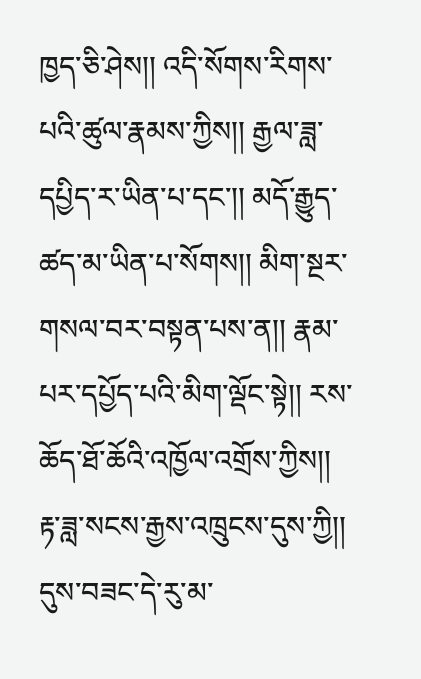ཁྱད་ཅི་ཤེས།། འདི་སོགས་རིགས་པའི་ཚུལ་རྣམས་ཀྱིས།། རྒྱལ་ཟླ་དཔྱིད་ར་ཡིན་པ་དང་།། མདོ་རྒྱུད་ཚད་མ་ཡིན་པ་སོགས།། མིག་སྔར་གསལ་བར་བསྟན་པས་ན།། རྣམ་པར་དཔྱོད་པའི་མིག་ལྡོང་སྟེ།། རས་ཆོད་ཐོ་ཆོའི་འཁྱོལ་འགྲོས་ཀྱིས།། རྟ་ཟླ་སངས་རྒྱས་འཁྲུངས་དུས་ཀྱི།། དུས་བཟང་དེ་རུ་མ་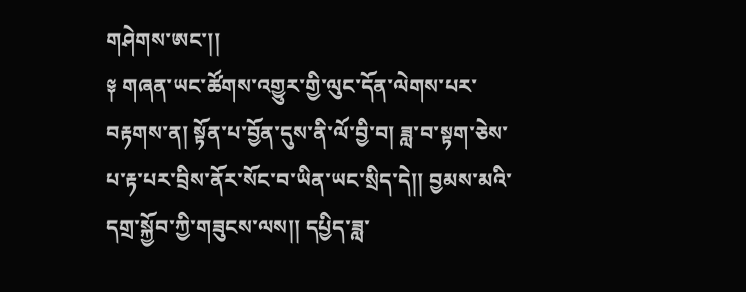གཤེགས་ཨང་།།
༈ གཞན་ཡང་ཚོགས་འགྱུར་གྱི་ལུང་དོན་ལེགས་པར་བརྟགས་ན། སྟོན་པ་བྱོན་དུས་ནི་ལོ་བྱི་བ། ཟླ་བ་སྟག་ཅེས་པ་རྟ་པར་བྲིས་ནོར་སོང་བ་ཡིན་ཡང་སྲིད་དེ།། བྱམས་མའི་དགྲ་སྐྱོབ་ཀྱི་གཟུངས་ལས།། དཔྱིད་ཟླ་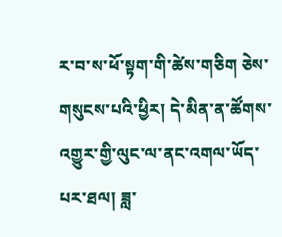ར་བ་ས་ཕོ་སྟག་གི་ཚེས་གཅིག ཅེས་གསུངས་པའི་ཕྱིར། དེ་མིན་ན་ཚོགས་འགྱུར་གྱི་ལུང་ལ་ནང་འགལ་ཡོད་པར་ཐལ། ཟླ་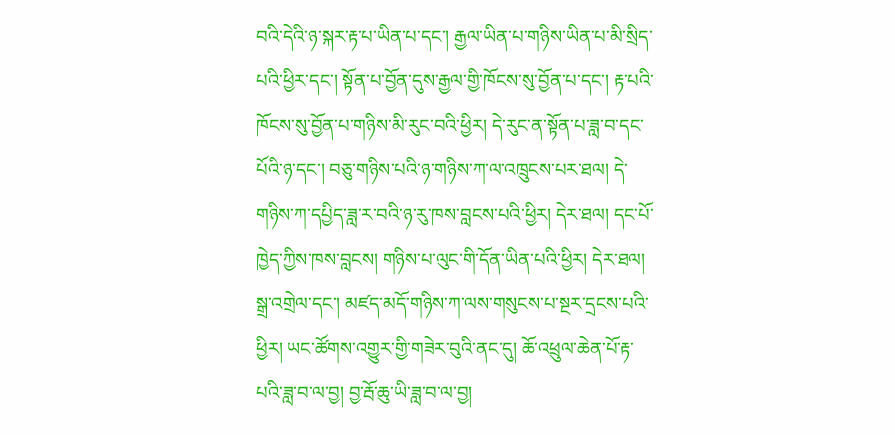བའི་དེའི་ཉ་སྐར་རྟ་པ་ཡིན་པ་དང་། རྒྱལ་ཡིན་པ་གཉིས་ཡིན་པ་མི་སྲིད་པའི་ཕྱིར་དང་། སྟོན་པ་བྱོན་དུས་རྒྱལ་གྱི་ཁོངས་སུ་བྱོན་པ་དང་། རྟ་པའི་ཁོངས་སུ་བྱོན་པ་གཉིས་མི་རུང་བའི་ཕྱིར། དེ་རུང་ན་སྟོན་པ་ཟླ་བ་དང་པོའི་ཉ་དང་། བཅུ་གཉིས་པའི་ཉ་གཉིས་ཀ་ལ་འཁྲུངས་པར་ཐལ། དེ་གཉིས་ཀ་དཔྱིད་ཟླ་ར་བའི་ཉ་རུ་ཁས་བླངས་པའི་ཕྱིར། དེར་ཐལ། དང་པོ་ཁྱེད་ཀྱིས་ཁས་བླངས། གཉིས་པ་ལུང་གི་དོན་ཡིན་པའི་ཕྱིར། དེར་ཐལ། སྒྲ་འགྲེལ་དང་། མཛད་མདོ་གཉིས་ཀ་ལས་གསུངས་པ་སྔར་དྲངས་པའི་ཕྱིར། ཡང་ཚོགས་འགྱུར་གྱི་གཟེར་བུའི་ནང་དུ། ཆོ་འཕྲུལ་ཆེན་པོ་རྟ་པའི་ཟླ་བ་ལ་བྱ། བྱ་རྦོ་ཆུ་ཡི་ཟླ་བ་ལ་བྱ།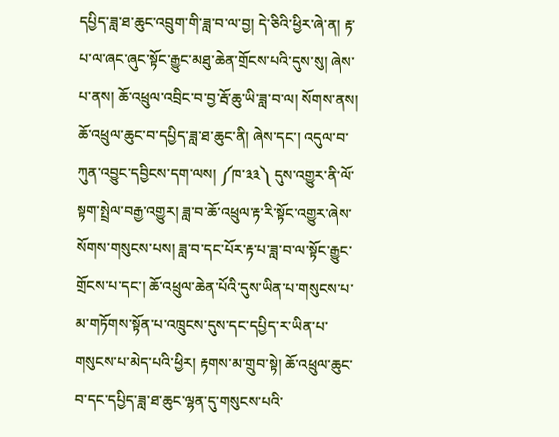དཔྱིད་ཟླ་ཐ་ཆུང་འབྲུག་གི་ཟླ་བ་ལ་བྱ། དེ་ཅིའི་ཕྱིར་ཞེ་ན། རྟ་པ་ལ་ཞང་ཞུང་སྟོང་རྒྱུང་མཐུ་ཆེན་གྲོངས་པའི་དུས་སུ། ཞེས་པ་ནས། ཆོ་འཕྲུལ་འབྲིང་བ་བྱ་རྦོ་ཆུ་ཡི་ཟླ་བ་ལ། སོགས་ནས། ཆོ་འཕྲུལ་ཆུང་བ་དཔྱིད་ཟླ་ཐ་ཆུང་ནི། ཞེས་དང་། འདུལ་བ་ཀུན་འབྱུང་དབྱིངས་དག་ལས། ༼ཁ་༣༣༽ དུས་འགྱུར་ནི་ལོ་སྟག་སྤྲེལ་བརྒྱ་འགྱུར། ཟླ་བ་ཆོ་འཕྲུལ་རྟ་རི་སྟོང་འགྱུར་ཞེས་སོགས་གསུངས་པས། ཟླ་བ་དང་པོར་རྟ་པ་ཟླ་བ་ལ་སྟོང་རྒྱུང་གྲོངས་པ་དང་། ཆོ་འཕྲུལ་ཆེན་པོའི་དུས་ཡིན་པ་གསུངས་པ་མ་གཏོགས་སྟོན་པ་འཁྲུངས་དུས་དང་དཔྱིད་ར་ཡིན་པ་གསུངས་པ་མེད་པའི་ཕྱིར། རྟགས་མ་གྲུབ་སྟེ། ཆོ་འཕྲུལ་ཆུང་བ་དང་དཔྱིད་ཟླ་ཐ་ཆུང་ལྷན་དུ་གསུངས་པའི་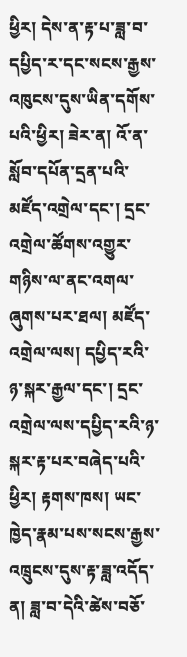ཕྱིར། དེས་ན་རྟ་པ་ཟླ་བ་དཔྱིད་ར་དང་སངས་རྒྱས་འཁུངས་དུས་ཡིན་དགོས་པའི་ཕྱིར། ཟེར་ན། འོ་ན་སློབ་དཔོན་དྲན་པའི་མཛོད་འགྲེལ་དང་། དྲང་འགྲེལ་ཚོགས་འགྱུར་གཉིས་ལ་ནང་འགལ་ཞུགས་པར་ཐལ། མཛོད་འགྲེལ་ལས། དཔྱིད་རའི་ཉ་སྐར་རྒྱལ་དང་། དྲང་འགྲེལ་ལས་དཔྱིད་རའི་ཉ་སྐར་རྟ་པར་བཞེད་པའི་ཕྱིར། རྟགས་ཁས། ཡང་ཁྱེད་རྣམ་པས་སངས་རྒྱས་འཁྲུངས་དུས་རྟ་ཟླ་འདོད་ན། ཟླ་བ་དེའི་ཚེས་བཅོ་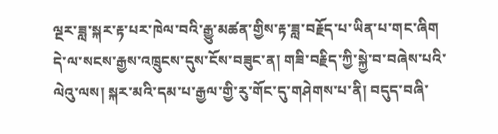ལྔར་ཟླ་སྐར་རྟ་པར་ཁེལ་བའི་རྒྱུ་མཚན་གྱིས་རྟ་ཟླ་བརྗོད་པ་ཡིན་པ་གང་ཞིག དེ་ལ་སངས་རྒྱས་འཁྲུངས་དུས་ངོས་བཟུང་ན། གཟི་བརྗིད་ཀྱི་སྐྱེ་བ་བཞེས་པའི་ལེའུ་ལས། སྐར་མའི་དམ་པ་རྒྱལ་གྱི་རུ་གོང་དུ་གཤེགས་པ་ནི། བདུད་བཞི་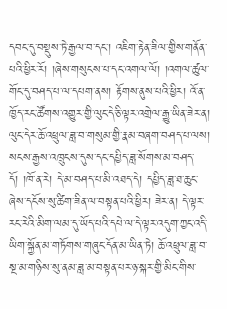དབང་དུ་བསྡུས་ཏེ་རྒྱལ་བ་དང་། འཇིག་རྟེན་ཟིལ་གྱིས་གནོན་པའི་ཕྱིར་རོ། །ཞེས་གསུངས་པ་དང་འགལ་ལོ། །འགལ་ཚུལ་གོང་དུ་བཤད་པ་ལ་དཔག་ནས། རྟོགས་ནུས་པའི་ཕྱིར། འོ་ན་ཁྱོད་རང་ཚོགས་འགྱུར་གྱི་ལུང་དེ་ཅི་ལྟར་འགྲེལ་རྒྱུ་ཡིན་ཟེར་ན། ལུང་དེར་ཆོ་འཕྲུལ་ཟླ་བ་གསུམ་གྱི་རྣམ་བཞག་བཤད་པ་ལས། སངས་རྒྱས་འཁྲུངས་དུས་དང་དཔྱིད་ཟླ་སོགས་མ་བཤད་དོ། །ཁོ་ན་རེ། དེ་མ་བཤད་པ་མི་འཐད་དེ། དཔྱིད་ཟླ་ཐ་ཆུང་ཞེས་དངོས་སུ་ཚིག་ཟིན་ལ་བསྟན་པའི་ཕྱིར། ཟེར་ན། དེ་ལྟར་རང་རེའི་མིག་ལམ་དུ་ཡོད་པའི་དཔེ་ལ་དེ་ལྟར་འདུག་ཀྱང་འདི་ཡིག་སྐྱོན་མ་གཏོགས་གཞུང་དོན་མ་ཡིན་ཏེ། ཆོ་འཕྲུལ་ཟླ་བ་སྔ་མ་གཉིས་སུ་ནམ་ཟླ་མ་བསྟན་པར་ཉ་སྐར་གྱི་མིང་གིས་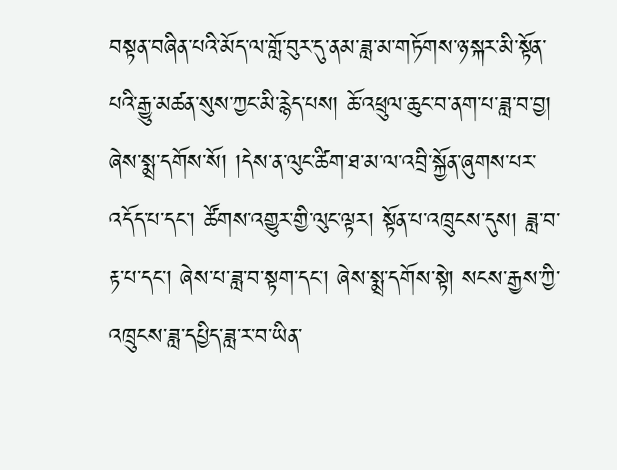བསྟན་བཞིན་པའི་མོད་ལ་གློ་བུར་དུ་ནམ་ཟླ་མ་གཏོགས་ཉ་སྐར་མི་སྟོན་པའི་རྒྱུ་མཚན་སུས་ཀྱང་མི་རྙེད་པས། ཆོ་འཕྲུལ་ཆུང་བ་ནག་པ་ཟླ་བ་བྱ། ཞེས་སྨྲ་དགོས་སོ། །དེས་ན་ལུང་ཚིག་ཐ་མ་ལ་འབྲི་སྐྱོན་ཞུགས་པར་འདོད་པ་དང་། ཚོགས་འགྱུར་གྱི་ལུང་ལྟར། སྟོན་པ་འཁྲུངས་དུས། ཟླ་བ་རྟ་པ་དང་། ཞེས་པ་ཟླ་བ་སྟག་དང་། ཞེས་སྨྲ་དགོས་སྟེ། སངས་རྒྱས་ཀྱི་འཁྲུངས་ཟླ་དཔྱིད་ཟླ་ར་བ་ཡིན་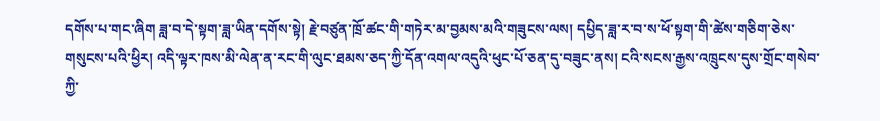དགོས་པ་གང་ཞིག ཟླ་བ་དེ་སྟག་ཟླ་ཡིན་དགོས་སྟེ། རྗེ་བཙུན་ཁྲོ་ཚང་གི་གཏེར་མ་བྱམས་མའི་གཟུངས་ལས། དཔྱིད་ཟླ་ར་བ་ས་ཕོ་སྟག་གི་ཚེས་གཅིག་ཅེས་གསུངས་པའི་ཕྱིར། འདི་ལྟར་ཁས་མི་ལེན་ན་རང་གི་ལུང་ཐམས་ཅད་ཀྱི་དོན་འགལ་འདུའི་ཕུང་པོ་ཅན་དུ་བཟུང་ནས། ངའི་སངས་རྒྱས་འཁྲུངས་དུས་གྲོང་གསེབ་ཀྱི་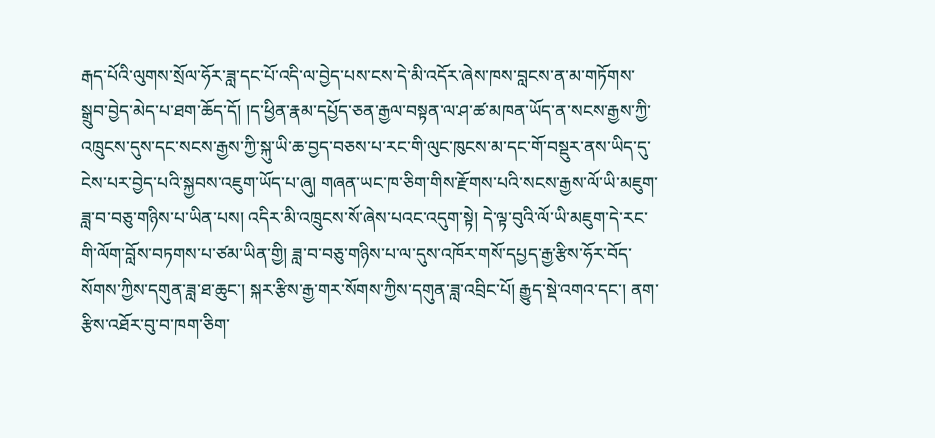རྒད་པོའི་ལུགས་སྲོལ་ཧོར་ཟླ་དང་པོ་འདི་ལ་བྱེད་པས་ངས་དེ་མི་འདོར་ཞེས་ཁས་བླངས་ན་མ་གཏོགས་སྒྲུབ་བྱེད་མེད་པ་ཐག་ཆོད་དོ། །ད་ཕྱིན་རྣམ་དཔྱོད་ཅན་རྒྱལ་བསྟན་ལ་ཤ་ཚ་མཁན་ཡོད་ན་སངས་རྒྱས་ཀྱི་འཁྲུངས་དུས་དང་སངས་རྒྱས་ཀྱི་སྐུ་ཡི་ཆ་བྱད་བཅས་པ་རང་གི་ལུང་ཁུངས་མ་དང་གོ་བསྡུར་ནས་ཡིད་དུ་ངེས་པར་བྱེད་པའི་སྐྱབས་འཇུག་ཡོད་པ་ཞུ། གཞན་ཡང་ཁ་ཅིག་གིས་རྫོགས་པའི་སངས་རྒྱས་ལོ་ཡི་མཇུག་ཟླ་བ་བཅུ་གཉིས་པ་ཡིན་པས། འདིར་མི་འཁྲུངས་སོ་ཞེས་པའང་འདུག་སྟེ། དེ་ལྟ་བུའི་ལོ་ཡི་མཇུག་དེ་རང་གི་ལོག་བློས་བཏགས་པ་ཙམ་ཡིན་གྱི། ཟླ་བ་བཅུ་གཉིས་པ་ལ་དུས་འཁོར་གསོ་དཔྱད་རྒྱ་རྩིས་ཧོར་བོད་སོགས་ཀྱིས་དགུན་ཟླ་ཐ་ཆུང་། སྐར་རྩིས་རྒྱ་གར་སོགས་ཀྱིས་དགུན་ཟླ་འབྲིང་པོ། རྒྱུད་སྡེ་འགའ་དང་། ནག་རྩིས་འཐོར་བུ་བ་ཁག་ཅིག་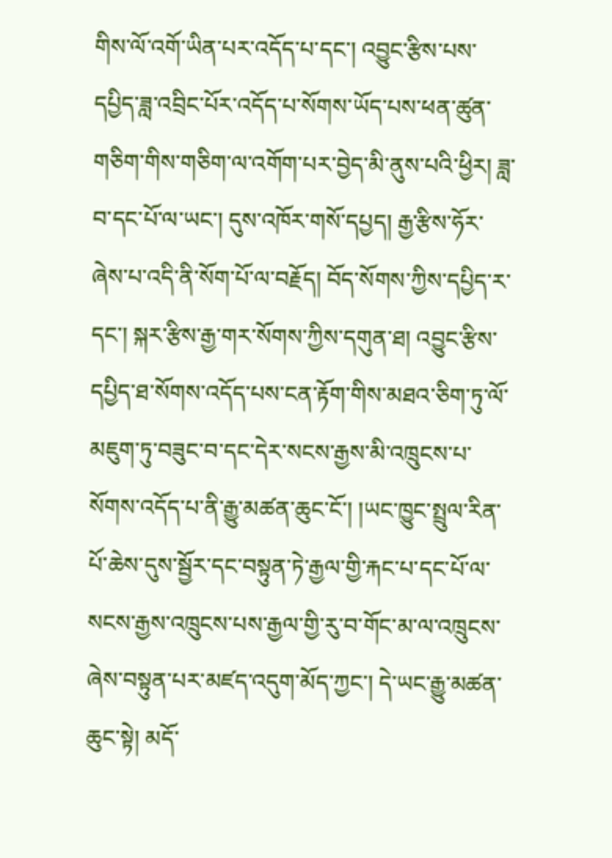གིས་ལོ་འགོ་ཡིན་པར་འདོད་པ་དང་། འབྱུང་རྩིས་པས་དཔྱིད་ཟླ་འབྲིང་པོར་འདོད་པ་སོགས་ཡོད་པས་ཕན་ཚུན་གཅིག་གིས་གཅིག་ལ་འགོག་པར་བྱེད་མི་ནུས་པའི་ཕྱིར། ཟླ་བ་དང་པོ་ལ་ཡང་། དུས་འཁོར་གསོ་དཔྱད། རྒྱ་རྩིས་ཧོར་ཞེས་པ་འདི་ནི་སོག་པོ་ལ་བརྗོད། བོད་སོགས་ཀྱིས་དཔྱིད་ར་དང་། སྐར་རྩིས་རྒྱ་གར་སོགས་ཀྱིས་དགུན་ཐ། འབྱུང་རྩིས་དཔྱིད་ཐ་སོགས་འདོད་པས་ངན་རྟོག་གིས་མཐའ་ཅིག་ཏུ་ལོ་མཇུག་ཏུ་བཟུང་བ་དང་དེར་སངས་རྒྱས་མི་འཁྲུངས་པ་སོགས་འདོད་པ་ནི་རྒྱུ་མཚན་ཆུང་ངོ་། །ཡང་ཁྱུང་སྤྲུལ་རིན་པོ་ཆེས་དུས་སྦྱོར་དང་བསྟུན་ཏེ་རྒྱལ་གྱི་རྐང་པ་དང་པོ་ལ་སངས་རྒྱས་འཁྲུངས་པས་རྒྱལ་གྱི་རུ་བ་གོང་མ་ལ་འཁྲུངས་ཞེས་བསྟུན་པར་མཛད་འདུག་མོད་ཀྱང་། དེ་ཡང་རྒྱུ་མཚན་ཆུང་སྟེ། མདོ་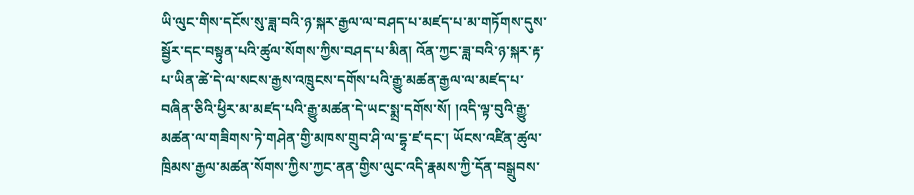ཡི་ལུང་གིས་དངོས་སུ་ཟླ་བའི་ཉ་སྐར་རྒྱལ་ལ་བཤད་པ་མཛད་པ་མ་གཏོགས་དུས་སྦྱོར་དང་བསྟུན་པའི་ཚུལ་སོགས་ཀྱིས་བཤད་པ་མིན། འོན་ཀྱང་ཟླ་བའི་ཉ་སྐར་རྟ་པ་ཡིན་ཚེ་དེ་ལ་སངས་རྒྱས་འཁྲུངས་དགོས་པའི་རྒྱུ་མཚན་རྒྱལ་ལ་མཛད་པ་བཞིན་ཅིའི་ཕྱིར་མ་མཛད་པའི་རྒྱུ་མཚན་དེ་ཡང་སྨྲ་དགོས་སོ། །འདི་ལྟ་བུའི་རྒྱུ་མཚན་ལ་གཟིགས་ཏེ་གཤེན་གྱི་མཁས་གྲུབ་ཤི་ལ་དྷྭ་ཛ་དང་། ཡོངས་འཛིན་ཚུལ་ཁྲིམས་རྒྱལ་མཚན་སོགས་ཀྱིས་ཀྱང་ནན་གྱིས་ལུང་འདི་རྣམས་ཀྱི་དོན་བསྒྲུབས་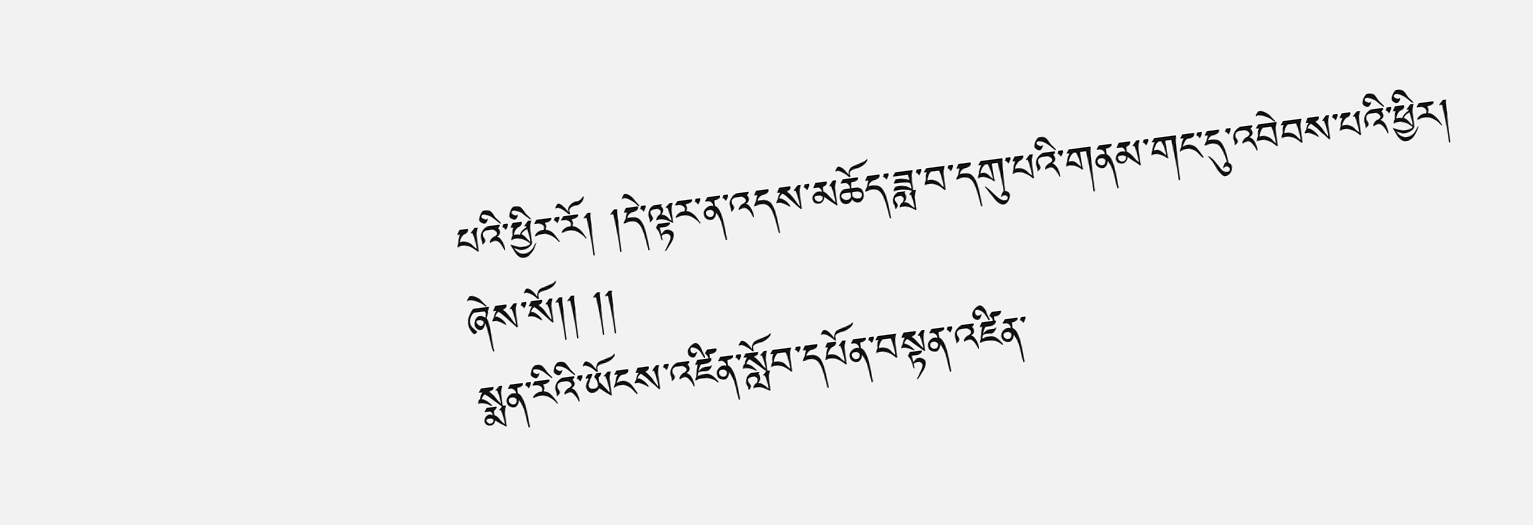པའི་ཕྱིར་རོ། །དེ་ལྟར་ན་འདས་མཆོད་ཟླ་བ་དགུ་པའི་གནམ་གང་དུ་འབེབས་པའི་ཕྱིར། ཞེས་སོ།། །།
སྨན་རིའི་ཡོངས་འཛིན་སློབ་དཔོན་བསྟན་འཛིན་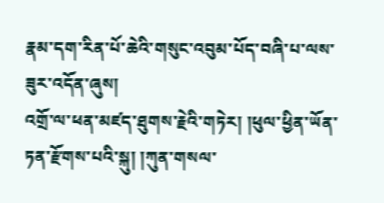རྣམ་དག་རིན་པོ་ཆེའི་གསུང་འབུམ་པོད་བཞི་པ་ལས་ཟུར་འདོན་ཞུས།
འགྲོ་ལ་ཕན་མཛད་ཐུགས་རྗེའི་གཏེར། །ཕུལ་ཕྱིན་ཡོན་ཏན་རྫོགས་པའི་སྐུ། །ཀུན་གསལ་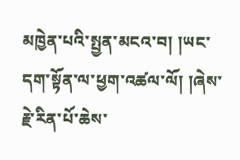མཁྱེན་པའི་སྤྱན་མངའ་བ། །ཡང་དག་སྟོན་ལ་ཕྱག་འཚལ་ལོ། །ཞེས་རྗེ་རིན་པོ་ཆེས་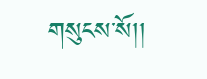གསུངས་སོ།།